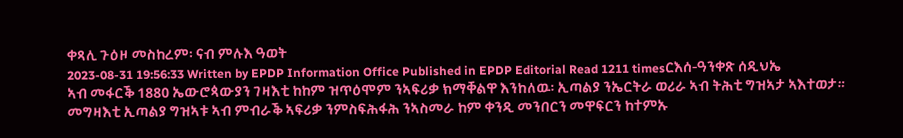ቀጻሊ ጉዕዞ መስከረም፡ ናብ ምሉእ ዓወት
2023-08-31 19:56:33 Written by EPDP Information Office Published in EPDP Editorial Read 1211 timesርእሰ-ዓንቀጽ ሰዲህኤ
ኣብ መፋርቕ 1880 ኤውሮጳውያን ገዛእቲ ከከም ዝጥዕሞም ንኣፍሪቃ ክማቐልዋ እንከለዉ፡ ኢጣልያ ንኤርትራ ወሪራ ኣብ ትሕቲ ግዝኣታ ኣእተወታ። መግዛእቲ ኢጣልያ ግዝኣቱ ኣብ ምብራቕ ኣፍሪቃ ንምስፍሕፋሕ ንኣስመራ ከም ቀንዲ መንበርን መዋፍርን ከተምኡ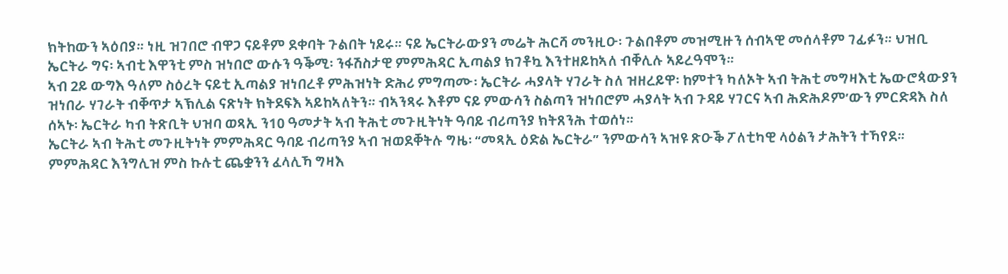ክትከውን ኣዕበያ። ነዚ ዝገበሮ ብዋጋ ናይቶም ደቀባት ጉልበት ነይሩ። ናይ ኤርትራውያን መሬት ሕርሻ መንዚዑ፡ ጉልበቶም መዝሚዙን ሰብኣዊ መሰላቶም ገፊፉን። ህዝቢ ኤርትራ ግና፡ ኣብቲ እዋንቲ ምስ ዝነበሮ ውሱን ዓቕሚ፡ ንፋሽስታዊ ምምሕዳር ኢጣልያ ክገቶኳ እንተዘይከኣለ ብቐሊሉ ኣይረዓሞን።
ኣብ 2ይ ውግእ ዓለም ስዕረት ናይቲ ኢጣልያ ዝነበረቶ ምሕዝነት ድሕሪ ምግጣሙ፡ ኤርትራ ሓያላት ሃገራት ስለ ዝዘረይዋ፡ ከምተን ካለኦት ኣብ ትሕቲ መግዛእቲ ኤውሮጳውያን ዝነበራ ሃገራት ብቐጥታ ኣኽሊል ናጽነት ክትደፍእ ኣይከኣለትን። ብኣንጻሩ እቶም ናይ ምውሳን ስልጣን ዝነበሮም ሓያላት ኣብ ጉዳይ ሃገርና ኣብ ሕድሕዶም’ውን ምርድዳእ ስለ ሰኣኑ፡ ኤርትራ ካብ ትጽቢት ህዝባ ወጻኢ ን10 ዓመታት ኣብ ትሕቲ መጉዚትነት ዓባይ ብሪጣንያ ክትጸንሕ ተወሰነ።
ኤርትራ ኣብ ትሕቲ መጉዚትነት ምምሕዳር ዓባይ ብሪጣንያ ኣብ ዝወደቐትሉ ግዜ፡ “መጻኢ ዕድል ኤርትራ” ንምውሳን ኣዝዩ ጽዑቕ ፖለቲካዊ ላዕልን ታሕትን ተኻየደ። ምምሕዳር እንግሊዝ ምስ ኩሉቲ ጨቋንን ፈላሊኻ ግዛእ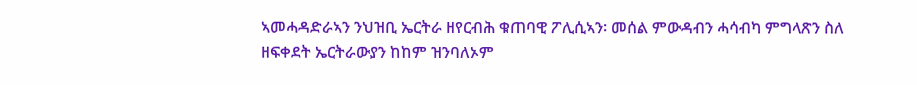ኣመሓዳድራኣን ንህዝቢ ኤርትራ ዘየርብሕ ቁጠባዊ ፖሊሲኣን፡ መሰል ምውዳብን ሓሳብካ ምግላጽን ስለ ዘፍቀደት ኤርትራውያን ከከም ዝንባለኦም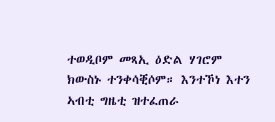ተወዲቦም መጻኢ ዕድል ሃገሮም ክውስኑ ተንቀሳቒሶም። እንተኾነ እተን ኣብቲ ግዜቲ ዝተፈጠራ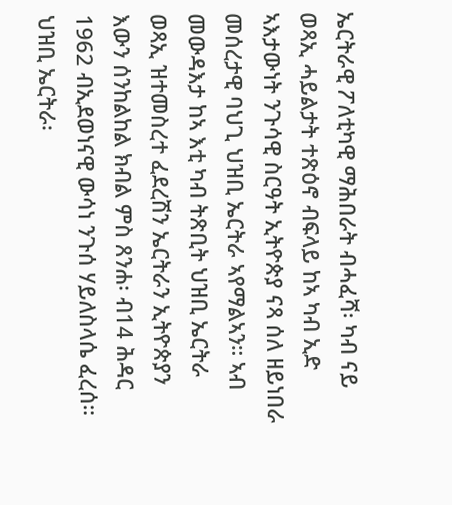ኤርትራዊ ፖለቲካዊ ማሕበራት ብሓፈሻ፡ ካብ ናይ ወጻኢ ሓይልታት ተጽዕኖ ብፍላይ ከኣ ካብ ኢድ ኣእታውነት ንጉሳዊ ስርዓት ኢትዮጵያ ናጻ ሰለ ዘይነበራ መሰረታዊ ባህጊ ህዝቢ ኤርትራ ኣየማልኣን። ኣብ መውዳእታ ከኣ እቲ ካብ ትጽቢት ህዝቢ ኤርትራ ወጻኢ ዝተመስረተ ፈደረሽን ኤርትራን ኢትዮጵያን እውን ሰንከልከል ክብል ምስ ጸንሐ፡ ብ14 ሕዳር 1962 ብኢደወነናዊ ውሳነ ንጉሰ ሃይለስላሴ ፈረሰ።
ህዝቢ ኤርትራ፡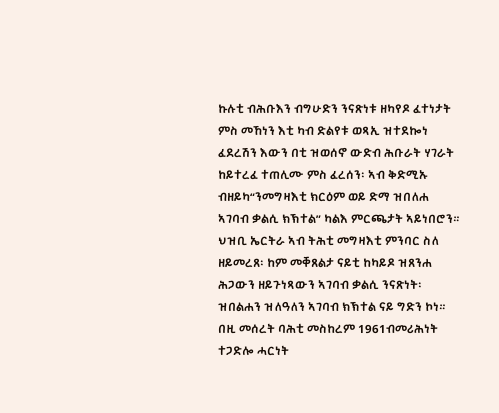ኩሉቲ ብሕቡእን ብግሁድን ንናጽነቱ ዘካየዶ ፈተነታት ምስ መኸነን እቲ ካብ ድልየቱ ወጻኢ ዝተደኰነ ፈደረሽን እውን በቲ ዝወሰኖ ውድብ ሕቡራት ሃገራት ከይተረፈ ተጠሊሙ ምስ ፈረሰን፡ ኣብ ቅድሚኡ ብዘይካ“ንመግዛእቲ ክርዕም ወይ ድማ ዝበለሐ ኣገባብ ቃልሲ ክኽተል” ካልእ ምርጫታት ኣይነበሮን። ህዝቢ ኤርትራ ኣብ ትሕቲ መግዛእቲ ምንባር ስለ ዘይመረጸ፡ ከም መቐጸልታ ናይቲ ከካይዶ ዝጸንሐ ሕጋውን ዘይጉነጻውን ኣገባብ ቃልሲ ንናጽነት፡ ዝበልሐን ዝለዓለን ኣገባብ ክኽተል ናይ ግድን ኮነ። በዚ መሰረት ባሕቲ መስከረም 1961ብመሪሕነት ተጋድሎ ሓርነት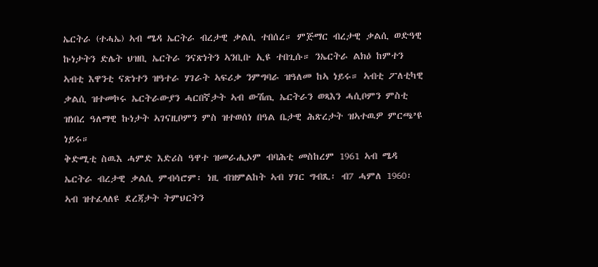ኤርትራ (ተሓኤ) ኣብ ሜዳ ኤርትራ ብረታዊ ቃልሲ ተበሰረ። ምጅማር ብረታዊ ቃልሲ ወድዓዊ ኩነታትን ድሌት ህዝቢ ኤርትራ ንናጽነትን ኣንቢቡ ኢዩ ተበጊሱ። ንኤርትራ ልክዕ ከምተን ኣብቲ እዋንቲ ናጽነተን ዝዓተራ ሃገራት ኣፍሪቃ ንምግባራ ዝዓለመ ከኣ ነይሩ። ኣብቲ ፖለቲካዊ ቃልሲ ዝተመኮሩ ኤርትራውያን ሓርበኛታት ኣብ ውሽጢ ኤርትራን ወጻእን ሓሲቦምን ምስቲ ዝነበረ ዓለማዊ ኩነታት ኣገናዚቦምን ምስ ዝተወሰነ በዓል ቤታዊ ሕጽረታት ዝኣተዉዎ ምርጫ’ዩ ነይሩ።
ቅድሚቲ ስዉእ ሓምድ እድሪስ ዓዋተ ዝመራሒኦም ብባሕቲ መስከረም 1961 ኣብ ሜዳ ኤርትራ ብረታዊ ቃልሲ ምብሳሮም፡ ነዚ ብዝምልከት ኣብ ሃገር ግብጺ፡ ብ7 ሓምለ 1960፡ ኣብ ዝተፈላለዩ ደረጃታት ትምህርትን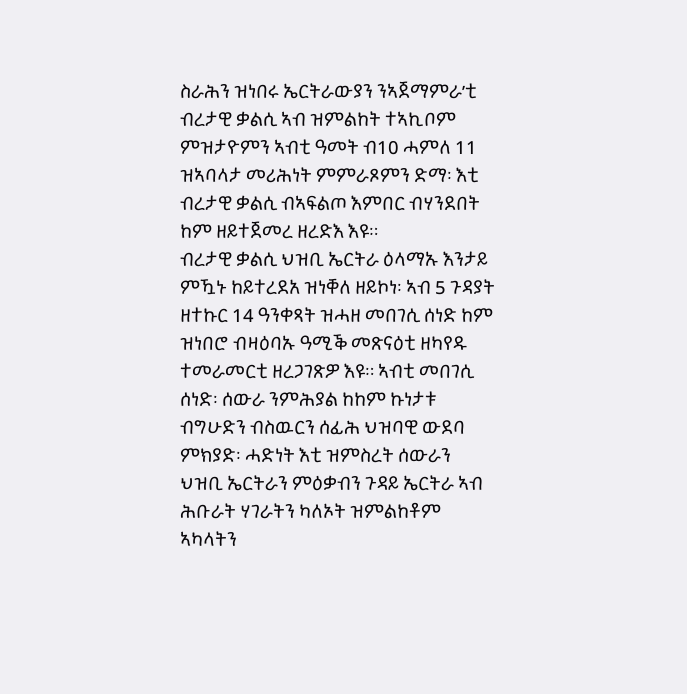ስራሕን ዝነበሩ ኤርትራውያን ንኣጀማምራ’ቲ ብረታዊ ቃልሲ ኣብ ዝምልከት ተኣኪቦም ምዝታዮምን ኣብቲ ዓመት ብ10 ሓምለ 11 ዝኣባላታ መሪሕነት ምምራጾምን ድማ፡ እቲ ብረታዊ ቃልሲ ብኣፍልጦ እምበር ብሃንደበት ከም ዘይተጀመረ ዘረድእ እዩ።
ብረታዊ ቃልሲ ህዝቢ ኤርትራ ዕላማኡ እንታይ ምዃኑ ከይተረደአ ዝነቐለ ዘይኮነ፡ ኣብ 5 ጉዳያት ዘተኩር 14 ዓንቀጻት ዝሓዘ መበገሲ ሰነድ ከም ዝነበሮ ብዛዕባኡ ዓሚቕ መጽናዕቲ ዘካየዱ ተመራመርቲ ዘረጋገጽዎ እዩ። ኣብቲ መበገሲ ሰነድ፡ ሰውራ ንምሕያል ከከም ኩነታቱ ብግሁድን ብስዉርን ሰፊሕ ህዝባዊ ውደባ ምክያድ፡ ሓድነት እቲ ዝምስረት ሰውራን ህዝቢ ኤርትራን ምዕቃብን ጉዳይ ኤርትራ ኣብ ሕቡራት ሃገራትን ካለኦት ዝምልከቶም ኣካላትን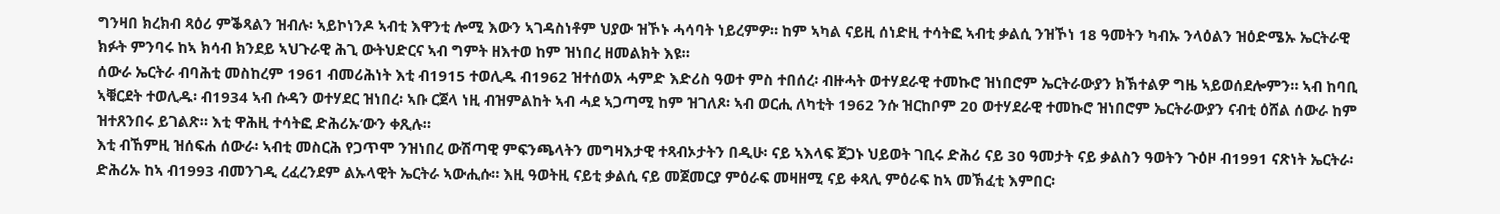ግንዛበ ክረክብ ጻዕሪ ምቕጻልን ዝብሉ፡ ኣይኮነንዶ ኣብቲ እዋንቲ ሎሚ እውን ኣገዳስነቶም ህያው ዝኾኑ ሓሳባት ነይረምዎ። ከም ኣካል ናይዚ ሰነድዚ ተሳትፎ ኣብቲ ቃልሲ ንዝኾነ 18 ዓመትን ካብኡ ንላዕልን ዝዕድሜኡ ኤርትራዊ ክፉት ምንባሩ ከኣ ክሳብ ክንደይ ኣህጉራዊ ሕጊ ውትህድርና ኣብ ግምት ዘእተወ ከም ዝነበረ ዘመልክት እዩ።
ሰውራ ኤርትራ ብባሕቲ መስከረም 1961 ብመሪሕነት እቲ ብ1915 ተወሊዱ ብ1962 ዝተሰወአ ሓምድ እድሪስ ዓወተ ምስ ተበሰረ፡ ብዙሓት ወተሃደራዊ ተመኩሮ ዝነበሮም ኤርትራውያን ክኽተልዎ ግዜ ኣይወሰደሎምን። ኣብ ከባቢ ኣቑርደት ተወሊዱ፡ ብ1934 ኣብ ሱዳን ወተሃደር ዝነበረ፡ ኣቡ ርጀላ ነዚ ብዝምልከት ኣብ ሓደ ኣጋጣሚ ከም ዝገለጾ፡ ኣብ ወርሒ ለካቲት 1962 ንሱ ዝርከቦም 20 ወተሃደራዊ ተመኩሮ ዝነበሮም ኤርትራውያን ናብቲ ዕሸል ሰውራ ከም ዝተጸንበሩ ይገልጽ። እቲ ዋሕዚ ተሳትፎ ድሕሪኡ’ውን ቀጺሉ።
እቲ ብኸምዚ ዝሰፍሐ ሰውራ፡ ኣብቲ መስርሕ የጋጥሞ ንዝነበረ ውሽጣዊ ምፍንጫላትን መግዛእታዊ ተጻብኦታትን በዲሁ፡ ናይ ኣእላፍ ጀጋኑ ህይወት ገቢሩ ድሕሪ ናይ 30 ዓመታት ናይ ቃልስን ዓወትን ጉዕዞ ብ1991 ናጽነት ኤርትራ፡ ድሕሪኡ ከኣ ብ1993 ብመንገዲ ረፈረንደም ልኡላዊት ኤርትራ ኣውሒሱ። እዚ ዓወትዚ ናይቲ ቃልሲ ናይ መጀመርያ ምዕራፍ መዛዘሚ ናይ ቀጻሊ ምዕራፍ ከኣ መኽፈቲ እምበር፡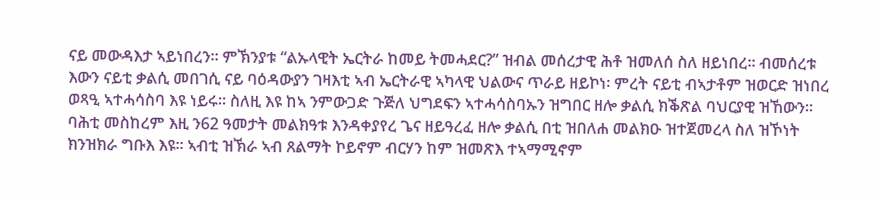ናይ መውዳእታ ኣይነበረን። ምኽንያቱ “ልኡላዊት ኤርትራ ከመይ ትመሓደር?” ዝብል መሰረታዊ ሕቶ ዝመለሰ ስለ ዘይነበረ። ብመሰረቱ እውን ናይቲ ቃልሲ መበገሲ ናይ ባዕዳውያን ገዛእቲ ኣብ ኤርትራዊ ኣካላዊ ህልውና ጥራይ ዘይኮነ፡ ምረት ናይቲ ብኣታቶም ዝወርድ ዝነበረ ወጻዒ ኣተሓሳስባ እዩ ነይሩ። ስለዚ እዩ ከኣ ንምውጋድ ጉጅለ ህግደፍን ኣተሓሳስባኡን ዝግበር ዘሎ ቃልሲ ክቕጽል ባህርያዊ ዝኸውን።
ባሕቲ መስከረም እዚ ን62 ዓመታት መልክዓቱ እንዳቀያየረ ጌና ዘይዓረፈ ዘሎ ቃልሲ በቲ ዝበለሐ መልክዑ ዝተጀመረላ ስለ ዝኾነት ክንዝክራ ግቡእ እዩ። ኣብቲ ዝኽራ ኣብ ጸልማት ኮይኖም ብርሃን ከም ዝመጽእ ተኣማሚኖም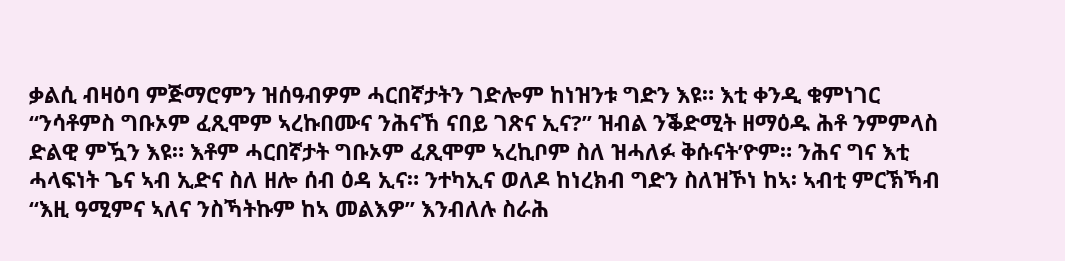ቃልሲ ብዛዕባ ምጅማሮምን ዝሰዓብዎም ሓርበኛታትን ገድሎም ከነዝንቱ ግድን እዩ። እቲ ቀንዲ ቁምነገር “ንሳቶምስ ግቡኦም ፈጺሞም ኣረኩበሙና ንሕናኸ ናበይ ገጽና ኢና?” ዝብል ንቕድሚት ዘማዕዱ ሕቶ ንምምላስ ድልዊ ምዃን እዩ። እቶም ሓርበኛታት ግቡኦም ፈጺሞም ኣረኪቦም ስለ ዝሓለፉ ቅሱናት’ዮም። ንሕና ግና እቲ ሓላፍነት ጌና ኣብ ኢድና ስለ ዘሎ ሰብ ዕዳ ኢና። ንተካኢና ወለዶ ከነረክብ ግድን ስለዝኾነ ከኣ፡ ኣብቲ ምርኽኻብ “እዚ ዓሚምና ኣለና ንስኻትኩም ከኣ መልእዎ” እንብለሉ ስራሕ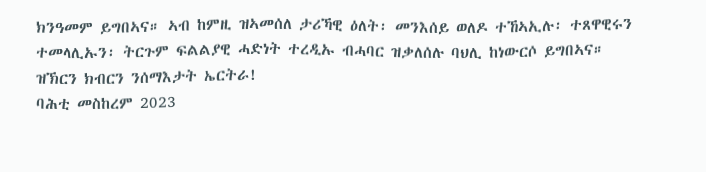ክንዓመም ይግበኣና። ኣብ ከምዚ ዝኣመሰለ ታሪኻዊ ዕለት፡ መንእሰይ ወለዶ ተኸኣኢሉ፡ ተጸዋዊሩን ተመላሊኡን፡ ትርጉም ፍልልያዊ ሓድነት ተረዲኡ ብሓባር ዝቃለሰሉ ባህሊ ከነውርሶ ይግበኣና።
ዝኽርን ክብርን ንሰማእታት ኤርትራ!
ባሕቲ መስከረም 2023